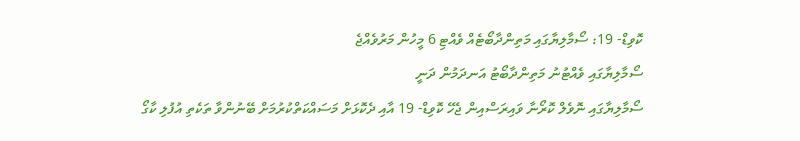ކޮވިޑް- 19: ސޯމާލިޔާގައި މަތިންދާބޯޓެއް ވެއްޓި 6 މީހުން މަރުވެއްޖެ
ސޯމާލިޔާގައި ވެއްޓުނު މަތިންދާބޯޓު އަނދަމުން ދަނީ
ސޯމާލިޔާގައި ނޮވެލް ކޮރޯނާ ވައިރަސްއިން ޖެހޭ ކޮވިޑް- 19 އާއި ދެކޮޅަށް މަސައްކަތްކުރުމަށް ބޭނުންވާ ތަކެތި އުފުލި ކާގޯ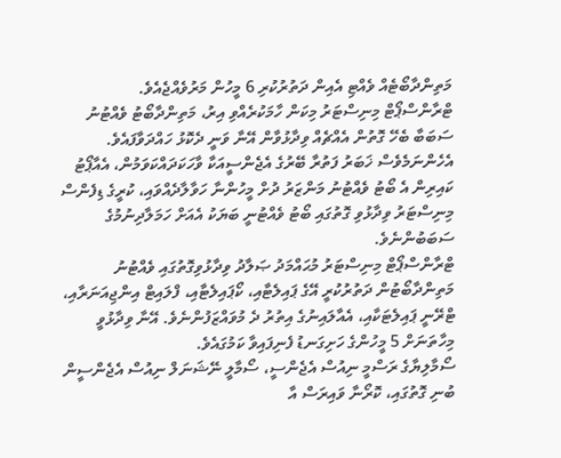މަތިންދާބޯޓެއް ވެއްޓި އެއިން ދަތުރުކުރި 6 މީހުން މަރުވެއްޖެއެވެ.
ޓްރާންސްޕޯޓް މިނިސްޓަރު މިކަން ހާމަކުރެއްވި އިރު، މަތިންދާބޯޓު ވެއްޓުނު ސަބަބާ ބެހޭ ގޮތުން އެއްޗެއް ވިދާޅުވާން އޭނާ ވަނީ ދެކޮޅު ހައްދަވާފައެވެ. އެހެންނަމެވެސް ޚަބަރު ފަތުރާ ބޭރުގެ އެޖެންސީއަކާ ވާހަކަދައްކަވަމުން، އެއާޕޯޓު ކައިރިން އެ ބޯޓު ވެއްޓުނު މަންޒަރު ދުށް މީހުންނާ ހަވާލާދެއްވައި، ކުރީގެ ޑިފެންސް މިނިސްޓަރު ވިދާޅުވި ގޮތުގައި ބޯޓު ވެއްޓުނީ ބަޔަކު އެއަށް ހަމަލާދިނުމުގެ ސަބަބުންނެވެ.
ޓްރާންސްޕޯޓް މިނިސްޓަރު މުޙައްމަދު ޞަލާދު ވިދާޅުވިގޮތުގައި ވެއްޓުނު މަތިންދާބޯޓުން ދަތުރުކުރީ އޭގެ ޕައިލެޓާއި، ކޯޕައިލެޓާއި، ފްލައިޓް އިންޖިއަނަރާއި، ޓްރޭނީ ޕައިލެޓަކާއި، އެއާލައިނުގެ އިތުރު ދެ މުވައްޒަފުންނެވެ. އޭނާ ވިދާޅުވީ މިހާތަނަށް 5 މީހުންގެ ހަށިގަނޑު ފެނިފައިވާ ކަމުގައެވެ.
ސޯމާލިޔާގެ ރަސްމީ ނިއުސް އެޖެންސީ، ސޯމާލީ ނޭޝަނަލް ނިއުސް އެޖެންސީން ބުނި ގޮތުގައި، ކޮރޯނާ ވައިރަސް އާ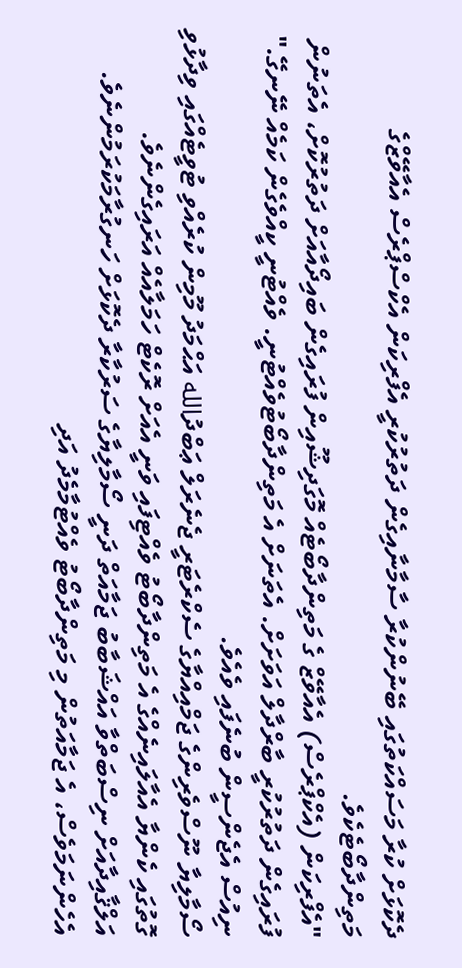ދެކޮޅަށް ކުރާ މަސައްކަތުގައި ބޭނުންކުރާ ސާމާނާއިގެން ދަތުރުކުރީ އެފްރިކަން އެކްސްޕްރެސް އެއާވޭޒްގެ މަތިންދާބޯޓެކެވެ.
"އެފްރިކަން (އެކްޕްރެސް) އެއާވޭޒް ގެ މަތިންދާބޯޓެއް މޮގަދިޝޫއިން ފުރައިގެން ބައިދޯއާއަށް ދަތުރުކޮށް، އެތަނުން ފުރައިގެން ދަތުރުކުރީ ބާރްދާލް އަވަށަށް. އެތަނަށް އެ މަތިންދާބޯޓުވެއްޓުނީ. ވެއްޓުނީ ކީއްވެގެން ކަމެއް ނޭނގޭ." ނިއުސް އެޖެންސީން ބުނެފައި ވެއެވެ.
ސޯމާލިޔާ ނޫސްވެރިންގެ ޖަމްއިއްޔާގެ ސެކްރެޓަރީ ޖެނެރަލް ޢަބްދުالله އަޙްމަދު މޫމިން ކުރެއްވި ޓުވީޓެއްގައި ވިދާޅުވި ގޮތުގައި ކެންޔާ އެއާލައިނެއްގެ އެ މަތިންދާބޯޓު ވެއްޓިފައި ވަނީ އެއަށް ރޮކެޓް ހަމަލާއެއް އަރައިގެންނެވެ.
އަލްޤާއިދާއަށް ނިސްބަތްވާ އައްޝަބާބު ޖަމާއަތް ދަނީ ސޯމާލިޔާގެ ސަރުކާރާ ދެކޮޅަށް ހަނގުރާމަކުރަމުންނެވެ. އެހެންނަމަވެސް، އެ ޖަމާއަތުން މި މަތިންދާބޯޓު ވެއްޓުމާމެދު އަދި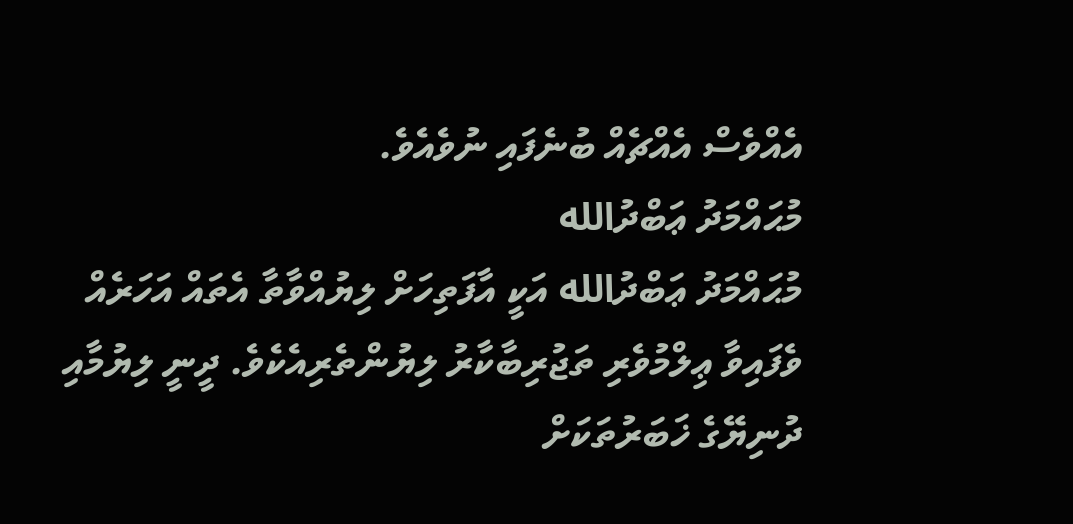އެއްވެސް އެއްޗެއް ބުނެފައި ނުވެއެވެ.
މުޙައްމަދު ޢަބްދުالله
މުޙައްމަދު ޢަބްދުالله އަކީ އާފަތިހަށް ލިޔުއްވާތާ އެތައް އަހަރެއް ވެފައިވާ ޢިލްމުވެރި ތަޖުރިބާކާރު ލިޔުންތެރިއެކެވެ. ދީނީ ލިޔުމާއި ދުނިޔޭގެ ޚަބަރުތަކަށް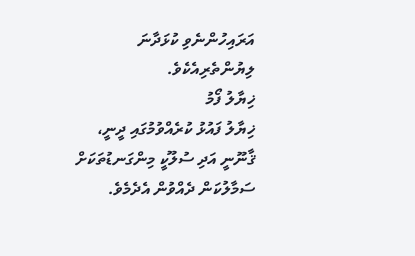އަރައިހުންނެވި ކުޅަދާނަ ލިޔުންތެރިއެކެވެ.
ޚިޔާލު ފޯމު
ޚިޔާލު ފައުޅު ކުރެއްވުމުގައި ދީނީ، ޤާނޫނީ އަދި ސުލޫކީ މިންގަނޑުތަކަށް ސަމާލުކަން ދެއްވުން އެދެމެވެ.